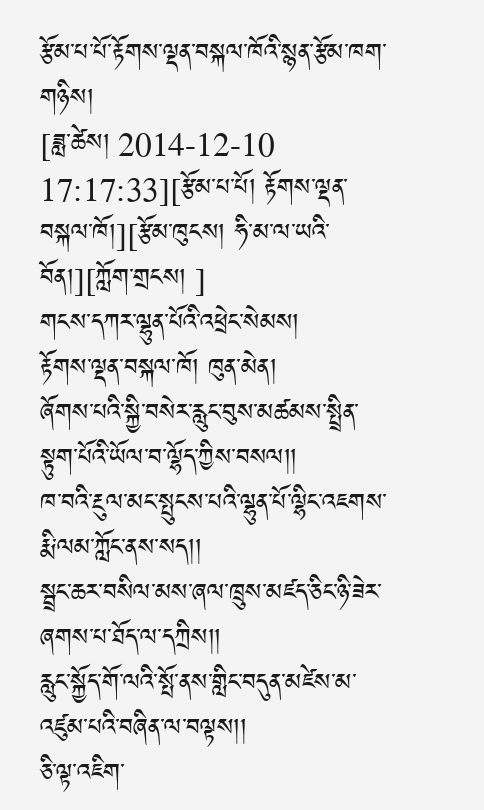རྩོམ་པ་པོ་རྟོགས་ལྡན་བསྐལ་ཁོའི་སྙན་རྩོམ་ཁག་གཉིས།
[ཟླ་ཚེས། 2014-12-10 17:17:33][རྩོམ་པ་པོ། རྟོགས་ལྡན་བསྐལ་ཁོ།][རྩོམ་ཁུངས། ཧི་མ་ལ་ཡའི་བོན།][ཀློག་གྲངས། ]
གངས་དཀར་ལྷུན་པོའི་འཕྲེང་སེམས།
རྟོགས་ལྡན་བསྐལ་ཁོ། ཁུན་མེན།
ཞོགས་པའི་སྐྱི་བསེར་རླུང་བུས་མཚམས་སྤྲིན་སྟུག་པོའི་ཡོལ་བ་ལྷོད་ཀྱིས་བསལ།།
ཁ་བའི་རྔུལ་མང་སྤུངས་པའི་ལྷུན་པོ་ལྷིང་འཇགས་རྨི་ལམ་ཀློང་ནས་སད།།
སྦྲང་ཆར་བསིལ་མས་ཞལ་ཁྲུས་མཛད་ཅིང་ཉི་ཟེར་ཞགས་པ་ཐོད་ལ་དཀྲིས།།
རླུང་སྐྱོད་གོ་ལའི་སྤོ་ནས་གླིང་བདུན་མཛེས་མ་འཛུམ་པའི་བཞིན་ལ་བལྟས།།
ཅི་ལྟ་འཇིག་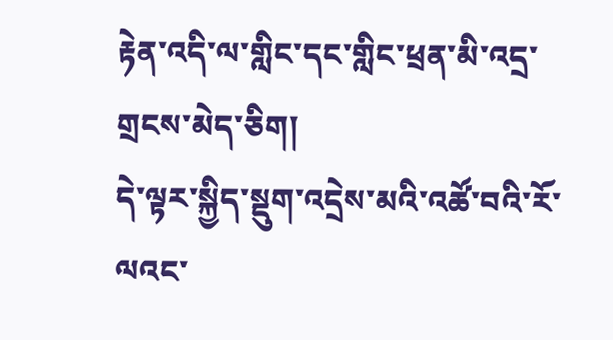རྟེན་འདི་ལ་གླིང་དང་གླིང་ཕྲན་མི་འདྲ་གྲངས་མེད་ཅིག།
དེ་ལྟར་སྐྱིད་སྡུག་འདྲེས་མའི་འཚོ་བའི་རོ་ལའང་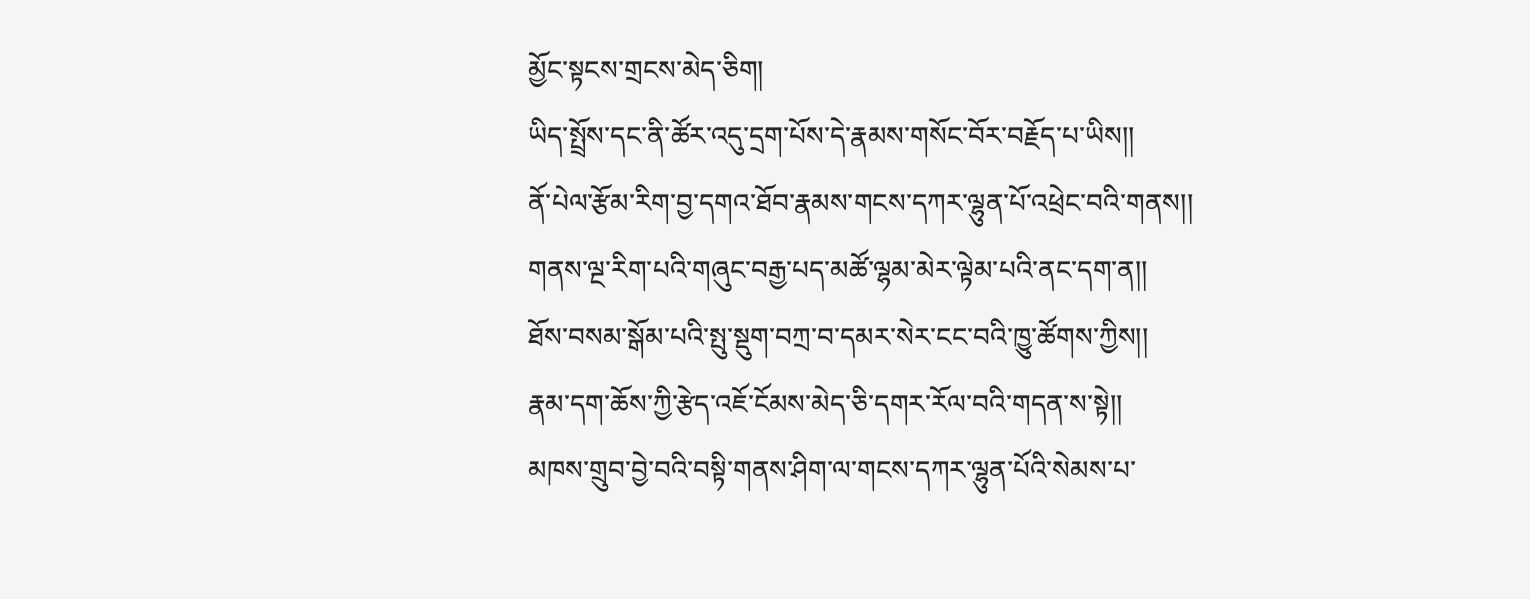མྱོང་སྟངས་གྲངས་མེད་ཅིག།
ཡིད་སྤྲོས་དང་ནི་ཚོར་འདུ་དྲག་པོས་དེ་རྣམས་གསོང་བོར་བརྗོད་པ་ཡིས།།
ནོ་པེལ་རྩོམ་རིག་བྱ་དགའ་ཐོབ་རྣམས་གངས་དཀར་ལྷུན་པོ་འཕྲེང་བའི་གནས།།
གནས་ལྔ་རིག་པའི་གཞུང་བརྒྱ་པད་མཚོ་ལྷམ་མེར་ལྟེམ་པའི་ནང་དག་ན།།
ཐོས་བསམ་སྒོམ་པའི་སྤུ་སྡུག་བཀྲ་བ་དམར་སེར་ངང་བའི་ཁྱུ་ཚོགས་ཀྱིས།།
རྣམ་དག་ཆོས་ཀྱི་རྩེད་འཇོ་ངོམས་མེད་ཅི་དགར་རོལ་བའི་གདན་ས་སྟེ།།
མཁས་གྲུབ་བྱེ་བའི་བསྟི་གནས་ཤིག་ལ་གངས་དཀར་ལྷུན་པོའི་སེམས་པ་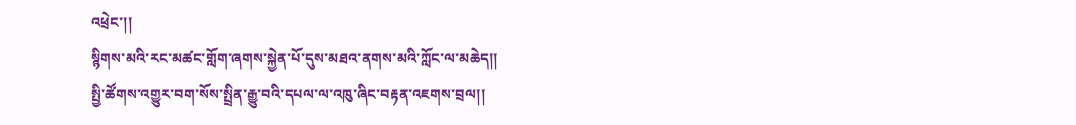འཕྲེང་།།
སྙིགས་མའི་རང་མཚང་གློག་ཞགས་སྐྱེན་པོ་དུས་མཐའ་ནགས་མའི་ཀློང་ལ་མཆེད།།
སྤྱི་ཚོགས་འགྱུར་བག་སོས་སྤྲིན་རྒྱུ་བའི་དཔལ་ལ་འཁུ་ཞིང་བརྟན་འཇགས་བྲལ།།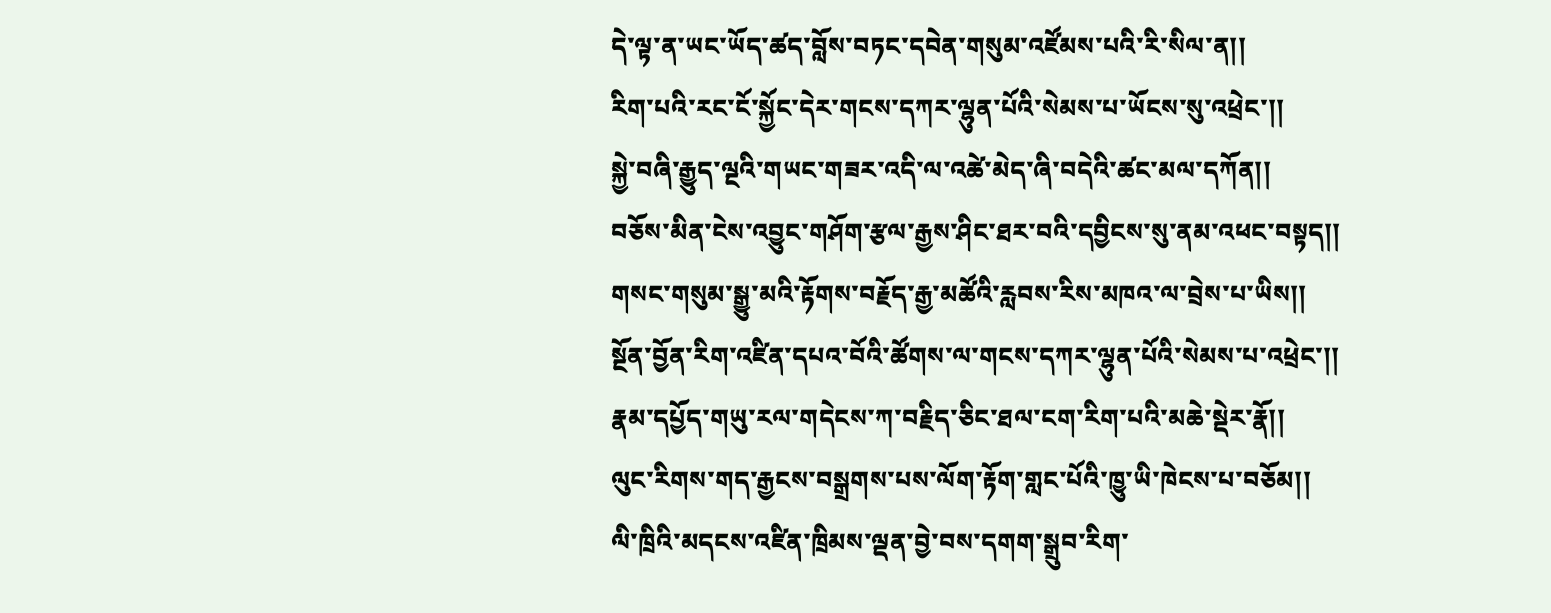དེ་ལྟ་ན་ཡང་ཡོད་ཚད་བློས་བཏང་དབེན་གསུམ་འཛོམས་པའི་རི་སིལ་ན།།
རིག་པའི་རང་ངོ་སྐྱོང་དེར་གངས་དཀར་ལྷུན་པོའི་སེམས་པ་ཡོངས་སུ་འཕྲེང་།།
སྐྱེ་བཞི་རྒྱུད་ལྔའི་གཡང་གཟར་འདི་ལ་འཚེ་མེད་ཞི་བདེའི་ཚང་མལ་དཀོན།།
བཅོས་མིན་ངེས་འབྱུང་གཤོག་རྩལ་རྒྱས་ཤིང་ཐར་བའི་དབྱིངས་སུ་ནམ་འཕང་བསྟད།།
གསང་གསུམ་སྒྱུ་མའི་རྟོགས་བརྗོད་རྒྱ་མཚོའི་རླབས་རིས་མཁའ་ལ་བྲེས་པ་ཡིས།།
སྔོན་བྱོན་རིག་འཛིན་དཔའ་བོའི་ཚོགས་ལ་གངས་དཀར་ལྷུན་པོའི་སེམས་པ་འཕྲེང་།།
རྣམ་དཔྱོད་གཡུ་རལ་གདེངས་ཀ་བརྗིད་ཅིང་ཐལ་ངག་རིག་པའི་མཆེ་སྡེར་རྣོ།།
ལུང་རིགས་གད་རྒྱངས་བསྒྲགས་པས་ལོག་རྟོག་གླང་པོའི་ཁྱུ་ཡི་ཁེངས་པ་བཅོམ།།
ལི་ཁྲིའི་མདངས་འཛིན་ཁྲིམས་ལྡན་བྱེ་བས་དགག་སྒྲུབ་རིག་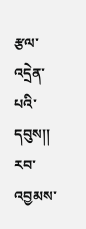རྩལ་འདྲེན་པའི་དབུས།།
རབ་འབྱམས་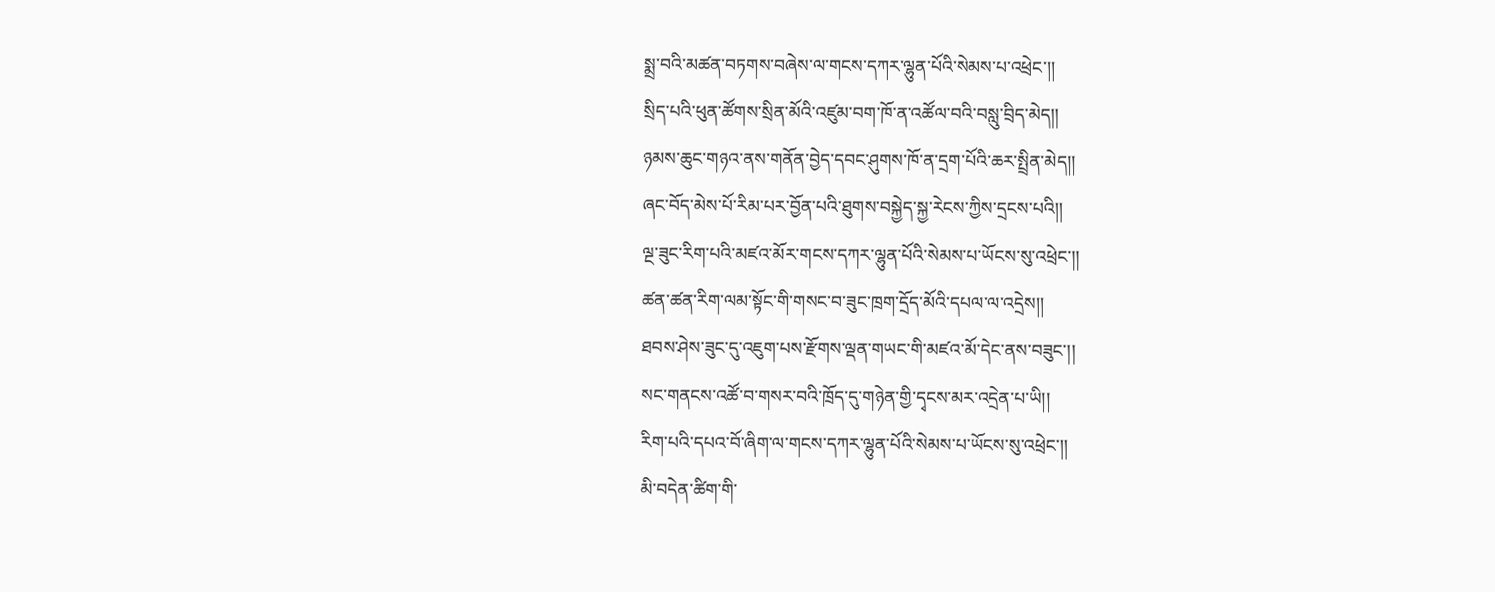སྨྲ་བའི་མཚན་བཏགས་བཞེས་ལ་གངས་དཀར་ལྷུན་པོའི་སེམས་པ་འཕྲེང་།།
སྲིད་པའི་ཕུན་ཚོགས་སྲིན་མོའི་འཛུམ་བག་ཁོ་ན་འཚོལ་བའི་བསླུ་བྲིད་མེད།།
ཉམས་ཆུང་གཉའ་ནས་གནོན་བྱེད་དབང་ཤུགས་ཁོ་ན་དྲག་པོའི་ཆར་སྤྲིན་མེད།།
ཞང་བོད་མེས་པོ་རིམ་པར་བྱོན་པའི་ཐུགས་བསྐྱེད་སྐྱ་རེངས་ཀྱིས་དྲངས་པའི།།
ལྔ་ཟུང་རིག་པའི་མཛའ་མོར་གངས་དཀར་ལྷུན་པོའི་སེམས་པ་ཡོངས་སུ་འཕྲེང་།།
ཚན་ཚན་རིག་ལམ་སྟོང་གི་གསང་བ་ཟུང་ཁྲག་དྲོད་མོའི་དཔལ་ལ་འདྲེས།།
ཐབས་ཤེས་ཟུང་དུ་འཇུག་པས་རྫོགས་ལྡན་གཡང་གི་མཛའ་མོ་དེང་ནས་བཟུང་།།
སང་གནངས་འཚོ་བ་གསར་བའི་ཁྲོད་དུ་གཉེན་གྱི་དྭངས་མར་འདྲེན་པ་ཡི།།
རིག་པའི་དཔའ་བོ་ཞིག་ལ་གངས་དཀར་ལྷུན་པོའི་སེམས་པ་ཡོངས་སུ་འཕྲེང་།།
མི་བདེན་ཚིག་གི་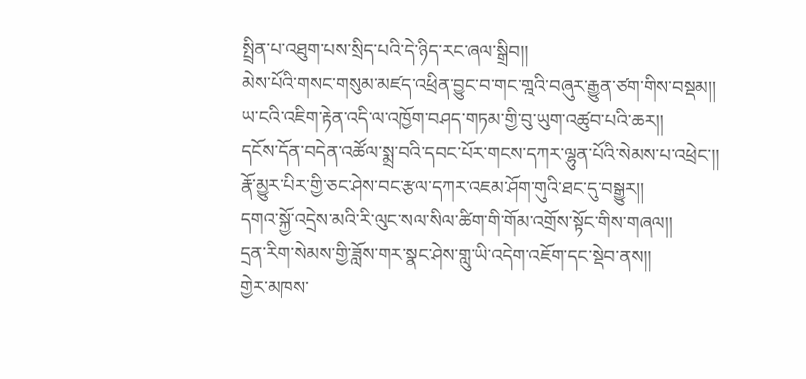སྤྲིན་པ་འཐུག་པས་སྲིད་པའི་དེ་ཉིད་རང་ཞལ་སྒྲིབ།།
མེས་པོའི་གསང་གསུམ་མཛད་འཕྲིན་བྱུང་བ་གང་གྰའི་བཞུར་རྒྱུན་ཙག་གིས་བསྡམ།།
ཡ་ངའི་འཇིག་རྟེན་འདི་ལ་འཁྱོག་བཤད་གཏམ་གྱི་བུ་ཡུག་འཚུབ་པའི་ཆར།།
དངོས་དོན་བདེན་འཚོལ་སྨྲ་བའི་དབང་པོར་གངས་དཀར་ལྷུན་པོའི་སེམས་པ་འཕྲེང་།།
རྣོ་མྱུར་པིར་གྱི་ཅང་ཤེས་བང་རྩལ་དཀར་འཇམ་ཤོག་གུའི་ཐང་དུ་བསྒྱུར།།
དགའ་སྐྱོ་འདྲེས་མའི་རི་ལུང་སལ་སིལ་ཚིག་གི་གོམ་འགྲོས་སྟོང་གིས་གཞལ།།
དྲན་རིག་སེམས་གྱི་ཟློས་གར་སྣང་ཤེས་གླུ་ཡི་འདེག་འཇོག་དང་སྡེབ་ནས།།
གྱེར་མཁས་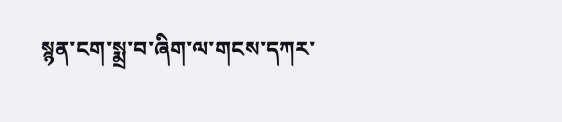སྙན་ངག་སྨྲ་བ་ཞིག་ལ་གངས་དཀར་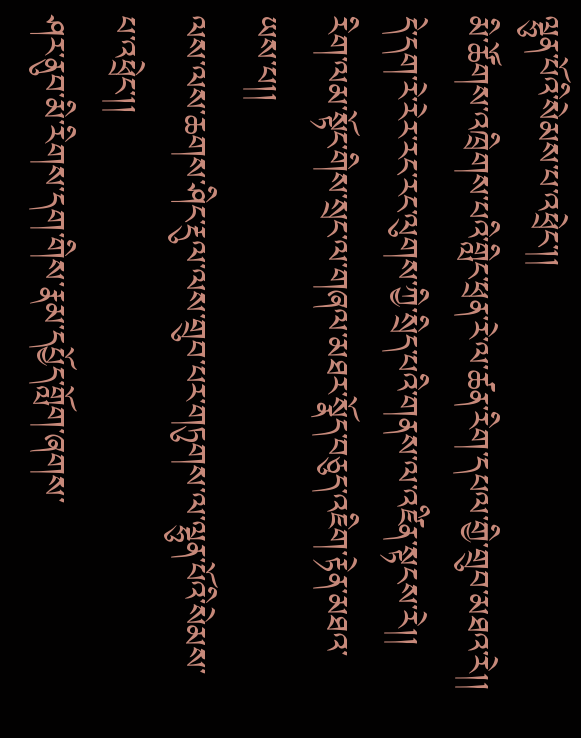ལྷུན་པོའི་སེམས་པ་འཕྲེང་།།
མི་ཚོགས་འཁྲིགས་པའི་གླིང་ཕྲན་རེ་ལ་ཚན་རིག་དཔལ་གྱི་གྲུབ་མཐའ་རེ།།
དེ་དག་རེ་རེར་རང་རང་ལུགས་ཀྱི་སྲིད་པའི་གནས་ལ་འཛིན་སྟངས་རེ།།
རིག་ལམ་སྟོང་གིས་སྲང་ལ་གཞལ་མཐར་སྣོད་བཅུད་འཇིག་རྟེན་མཐའ་ཡས་པ།།
ལས་ལས་ཆགས་ཤིང་རྡུལ་ལས་གྲུབ་པར་གཏུགས་ལ་ལྷུན་པོའི་སེམས་པ་འཕྲེང་།།
ཤར་ནུབ་མི་རིགས་དག་གིས་རྣམ་དཔྱོད་གློག་ཞགས་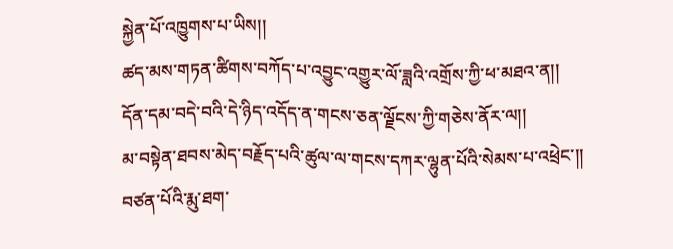སྐྱེན་པོ་འཁྱུགས་པ་ཡིས།།
ཚད་མས་གཏན་ཚིགས་བཀོད་པ་འབྱུང་འགྱུར་ལོ་ཟླའི་འགྲོས་ཀྱི་ཕ་མཐའ་ན།།
དོན་དམ་བདེ་བའི་དེ་ཉིད་འདོད་ན་གངས་ཅན་ལྗོངས་ཀྱི་གཅེས་ནོར་ལ།།
མ་བསྟེན་ཐབས་མེད་བརྗོད་པའི་ཚུལ་ལ་གངས་དཀར་ལྷུན་པོའི་སེམས་པ་འཕྲེང་།།
བཙན་པོའི་རྨུ་ཐག་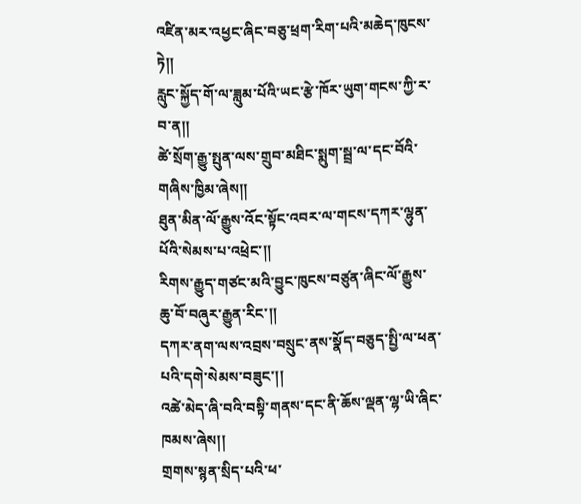འཛིན་མར་འཕྱང་ཞིང་བཅུ་ཕྲག་རིག་པའི་མཆེད་ཁུངས་ཏེ།།
རླུང་སྐྱོད་གོ་ལ་ཟླུམ་པོའི་ཡང་རྩེ་ཁོར་ཡུག་གངས་ཀྱི་ར་བ་ན།།
ཚེ་སྲོག་རྒྱུ་སྤུན་ལས་གྲུབ་མཐིང་སྨུག་སྦྲ་ལ་དང་བོའི་གཞིས་ཁྱིམ་ཞེས།།
ཐུན་མིན་ལོ་རྒྱུས་འོང་སྟོང་འབར་ལ་གངས་དཀར་ལྷུན་པོའི་སེམས་པ་འཕྲེང་།།
རིགས་རྒྱུད་གཙང་མའི་བྱུང་ཁུངས་བཙུན་ཞིང་ལོ་རྒྱུས་ཆུ་བོ་བཞུར་རྒྱུན་རིང་།།
དཀར་ནག་ལས་འབྲས་བསྲུང་ནས་སྣོད་བཅུད་སྤྱི་ལ་ཕན་པའི་དགེ་སེམས་བཟུང་།།
འཚེ་མེད་ཞི་བའི་བསྟི་གནས་དང་ནི་ཆོས་ལྡན་ལྷ་ཡི་ཞིང་ཁམས་ཞེས།།
གྲགས་སྙན་སྲིད་པའི་ཕ་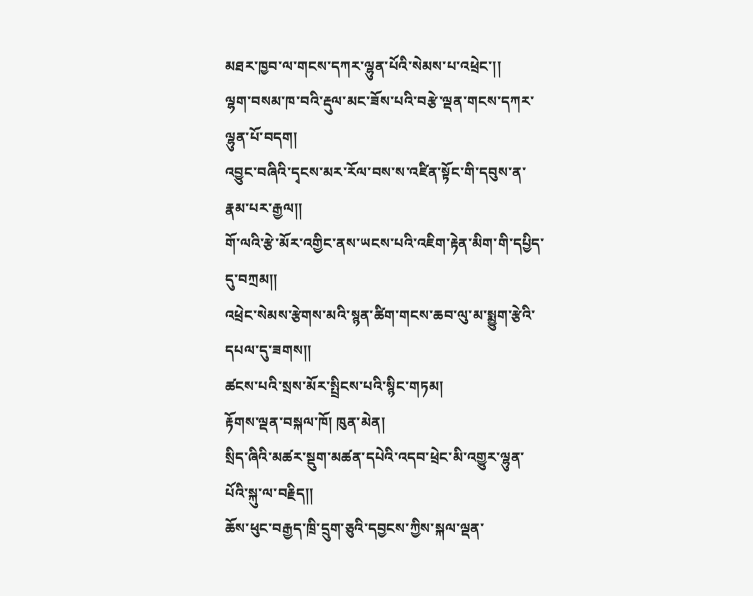མཐར་ཁྱབ་ལ་གངས་དཀར་ལྷུན་པོའི་སེམས་པ་འཕྲེང་།།
ལྷག་བསམ་ཁ་བའི་རྡུལ་མང་ཟོས་པའི་བརྩེ་ལྡན་གངས་དཀར་ལྷུན་པོ་བདག།
འབྱུང་བཞིའི་དྭངས་མར་རོལ་བས་ས་འཛིན་སྟོང་གི་དབུས་ན་རྣམ་པར་རྒྱལ།།
གོ་ལའི་རྩེ་མོར་འགྱིང་ནས་ཡངས་པའི་འཇིག་རྟེན་མིག་གི་དཔྱིད་དུ་བཀྲམ།།
འཕྲེང་སེམས་རྩེགས་མའི་སྙན་ཚིག་གངས་ཆབ་ལུ་མ་སྨྱུག་རྩེའི་དཔལ་དུ་ཟགས།།
ཚངས་པའི་སྲས་མོར་སྤྲིངས་པའི་སྙིང་གཏམ།
རྟོགས་ལྡན་བསྐལ་ཁོ། ཁུན་མེན།
སྲིད་ཞིའི་མཚར་སྡུག་མཚན་དཔེའི་འདབ་ཕྲེང་མི་འགྱུར་ལྷུན་པོའི་སྐུ་ལ་བརྗིད།།
ཆོས་ཕུང་བརྒྱད་ཁྲི་དྲུག་ཅུའི་དབྱངས་ཀྱིས་སྐལ་ལྡན་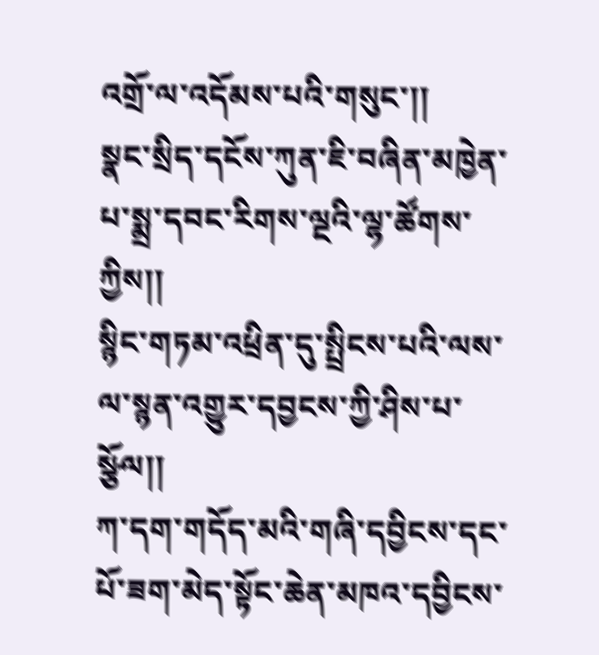འགྲོ་ལ་འདོམས་པའི་གསུང་།།
སྣང་སྲིད་དངོས་ཀུན་ཇི་བཞིན་མཁྱེན་པ་སྨྲ་དབང་རིགས་ལྔའི་ལྷ་ཚོགས་ཀྱིས།།
སྙིང་གཏམ་འཕྲིན་དུ་སྤྲིངས་པའི་ལས་ལ་སྙན་འགྱུར་དབྱངས་ཀྱི་ཤིས་པ་སྩོལ།།
ཀ་དག་གདོད་མའི་གཞི་དབྱིངས་དང་པོ་ཟག་མེད་སྟོང་ཆེན་མཁའ་དབྱིངས་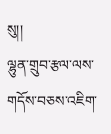སུ།།
ལྷུན་གྲུབ་རྩལ་ལས་གདོས་བཅས་འཇིག་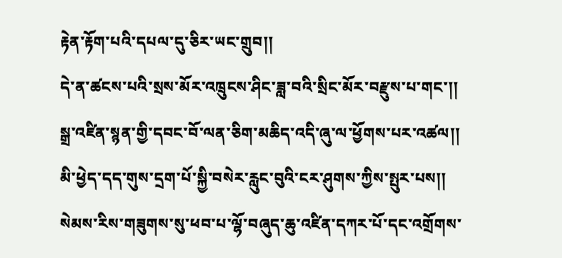རྟེན་རྟོག་པའི་དཔལ་དུ་ཅིར་ཡང་གྲུབ།།
དེ་ན་ཚངས་པའི་སྲས་མོར་འཁྲུངས་ཤིང་ཟླ་བའི་སྲིང་མོར་བརྫུས་པ་གང་།།
སྒྲ་འཛིན་སྙན་གྱི་དབང་བོ་ལན་ཅིག་མཆིད་འདི་ཞུ་ལ་ཕྱོགས་པར་འཚལ།།
མི་ཕྱེད་དད་གུས་དྲག་པོ་སྐྱི་བསེར་རླུང་བུའི་ངར་ཤུགས་ཀྱིས་སྤུར་པས།།
སེམས་རིས་གཟུགས་སུ་ཕབ་པ་ལྷོ་བཞུད་ཆུ་འཛིན་དཀར་པོ་དང་འགྲོགས་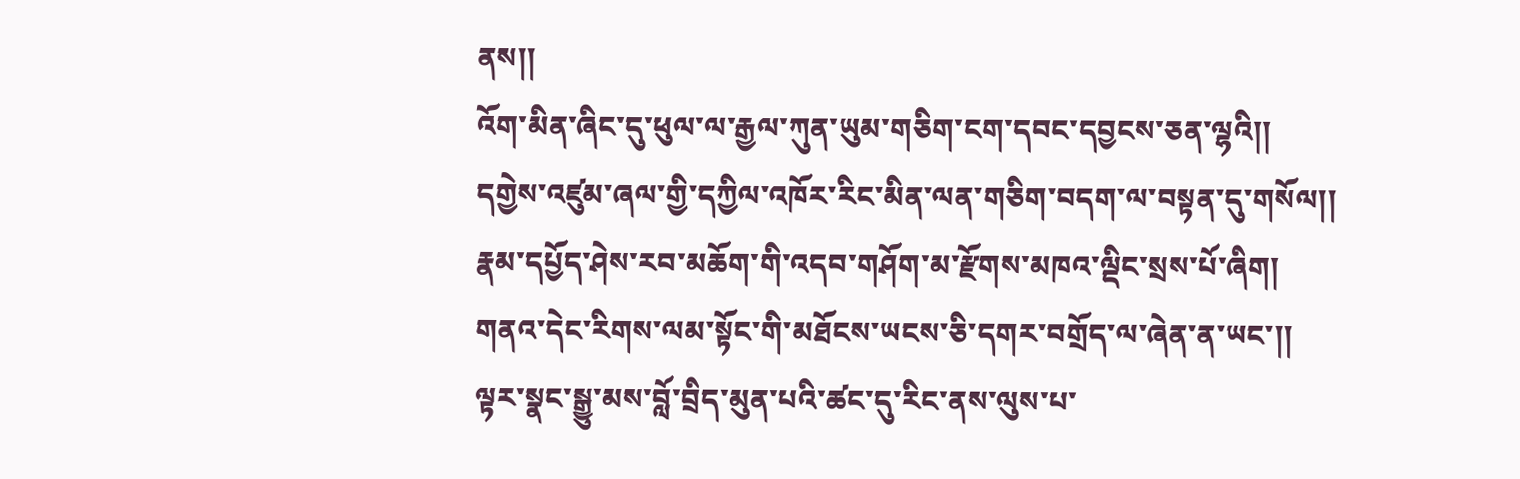ནས།།
འོག་མིན་ཞིང་དུ་ཕུལ་ལ་རྒྱལ་ཀུན་ཡུམ་གཅིག་ངག་དབང་དབྱངས་ཅན་ལྷའི།།
དགྱེས་འཛུམ་ཞལ་གྱི་དཀྱིལ་འཁོར་རིང་མིན་ལན་གཅིག་བདག་ལ་བསྟན་དུ་གསོལ།།
རྣམ་དཔྱོད་ཤེས་རབ་མཆོག་གི་འདབ་གཤོག་མ་རྫོགས་མཁའ་ལྡིང་སྲས་པོ་ཞིག།
གནའ་དེང་རིགས་ལམ་སྟོང་གི་མཐོངས་ཡངས་ཅི་དགར་བགྲོད་ལ་ཞེན་ན་ཡང་།།
ལྟར་སྣང་སྒྱུ་མས་བློ་བྲིད་མུན་པའི་ཚང་དུ་རིང་ནས་ལུས་པ་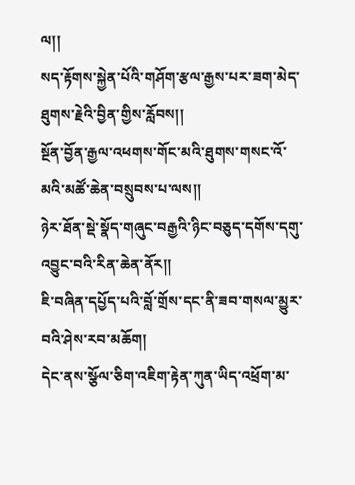ལ།།
སད་རྟོགས་སྐྱེན་པོའི་གཤོག་རྩལ་རྒྱས་པར་ཟག་མེད་ཐུགས་རྗེའི་བྱིན་གྱིས་རློབས།།
སྔོན་བྱོན་རྒྱལ་འཕགས་གོང་མའི་ཐུགས་གསང་འོ་མའི་མཚོ་ཆེན་བསྲུབས་པ་ལས།།
ཉེར་ཐོན་སྡེ་སྣོད་གཞུང་བརྒྱའི་ཉིང་བཅུད་དགོས་དགུ་འབྱུང་བའི་རིན་ཆེན་ནོར།།
ཇི་བཞིན་དཔྱོད་པའི་བློ་གྲོས་དང་ནི་ཟབ་གསལ་མྱུར་བའི་ཤེས་རབ་མཆོག།
དེང་ནས་སྩོལ་ཅིག་འཇིག་རྟེན་ཀུན་ཡིད་འཕྲོག་མ་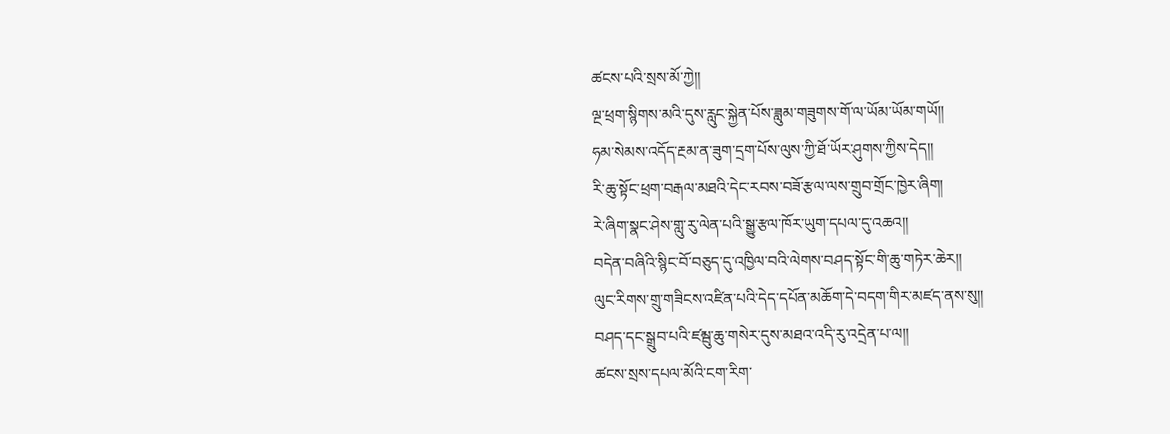ཚངས་པའི་སྲས་མོ་ཀྱེ།།
ལྔ་ཕྲག་སྙིགས་མའི་དུས་རླུང་སྐྱེན་པོས་ཟླུམ་གཟུགས་གོ་ལ་ཡོམ་ཡོམ་གཡོ།།
ཧམ་སེམས་འདོད་རྔམ་ན་ཟུག་དྲག་པོས་ལུས་ཀྱི་ཐོ་ཡོར་ཤུགས་ཀྱིས་དེད།།
རི་ཆུ་སྟོང་ཕྲག་བརྒལ་མཐའི་དེང་རབས་བཟོ་རྩལ་ལས་གྲུབ་གྲོང་ཁྱེར་ཞིག།
རེ་ཞིག་སྣང་ཤེས་གླུ་རུ་ལེན་པའི་སྒྱུ་རྩལ་ཁོར་ཡུག་དཔལ་དུ་འཆའ།།
བདེན་བཞིའི་སྙིང་བོ་བཅུད་དུ་འཁྱིལ་བའི་ལེགས་བཤད་སྟོང་གི་ཆུ་གཏེར་ཆེར།།
ལུང་རིགས་གྲུ་གཟིངས་འཛིན་པའི་དེད་དཔོན་མཆོག་དེ་བདག་གིར་མཛད་ནས་སུ།།
བཤད་དང་སྒྲུབ་པའི་ཛམྦུ་ཆུ་གསེར་དུས་མཐའ་འདི་རུ་འདྲེན་པ་ལ།།
ཚངས་སྲས་དཔལ་མོའི་ངག་རིག་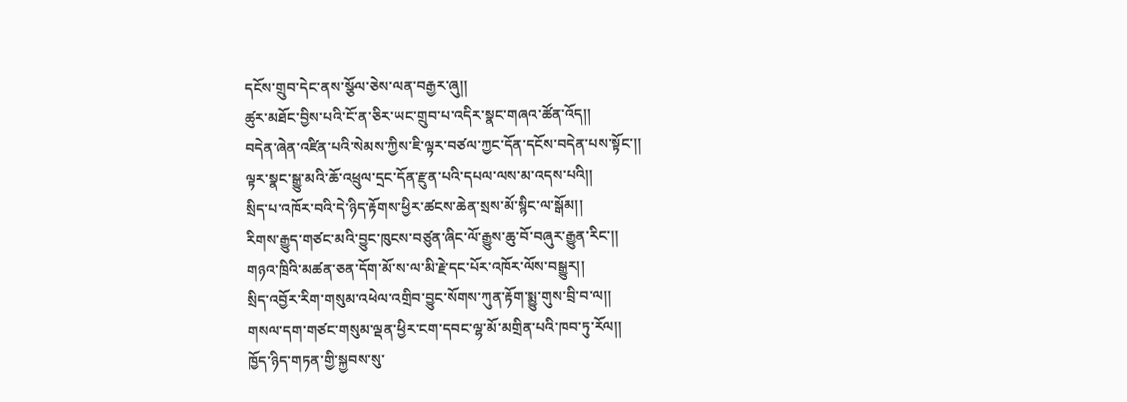དངོས་གྲུབ་དེང་ནས་སྩོལ་ཅེས་ལན་བརྒྱར་ཞུ།།
ཚུར་མཐོང་བྱིས་པའི་ངོ་ན་ཅིར་ཡང་གྲུབ་པ་འདིར་སྣང་གཞའ་ཚོན་འོད།།
བདེན་ཞེན་འཛིན་པའི་སེམས་ཀྱིས་ཇི་ལྟར་བཙལ་ཀྱང་དོན་དངོས་བདེན་པས་སྟོང་།།
ལྟར་སྣང་སྒྱུ་མའི་ཆོ་འཕྲུལ་དྲང་དོན་རྫུན་པའི་དཔལ་ལས་མ་འདས་པའི།།
སྲིད་པ་འཁོར་བའི་དེ་ཉིད་རྟོགས་ཕྱིར་ཚངས་ཆེན་སྲས་མོ་སྙིང་ལ་སྒོམ།།
རིགས་རྒྱུད་གཙང་མའི་བྱུང་ཁུངས་བཙུན་ཞིང་ལོ་རྒྱུས་ཆུ་བོ་བཞུར་རྒྱུན་རིང་།།
གཉའ་ཁྲིའི་མཚན་ཅན་དོག་མོ་ས་ལ་མི་རྗེ་དང་པོར་འཁོར་ལོས་བསྒྱུར།།
སྲིད་འབྱོར་རིག་གསུམ་འཕེལ་འགྲིབ་བྱུང་སོགས་ཀུན་རྟོག་སྨྱུ་གུས་བྲི་བ་ལ།།
གསལ་དག་གཙང་གསུམ་ལྡན་ཕྱིར་ངག་དབང་ལྷ་མོ་མགྲིན་པའི་ཁབ་ཏུ་རོལ།།
ཁྱོད་ཉིད་གཏན་གྱི་སྐྱབས་སུ་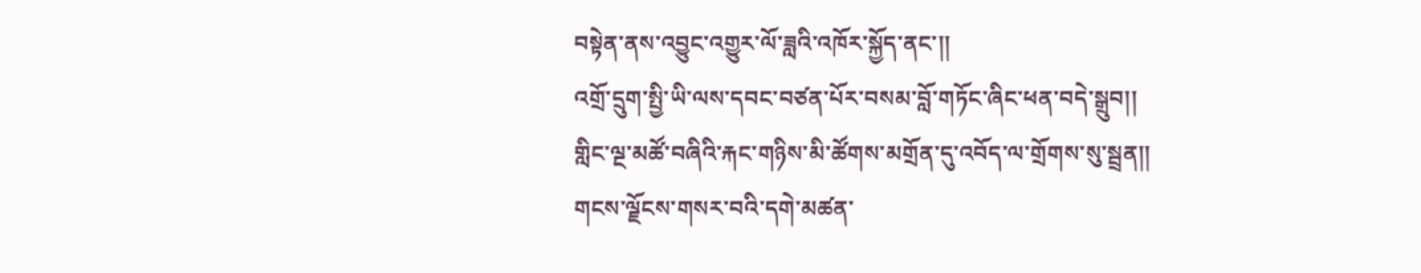བསྟེན་ནས་འབྱུང་འགྱུར་ལོ་ཟླའི་འཁོར་སྐྱོད་ནང་།།
འགྲོ་དྲུག་སྤྱི་ཡི་ལས་དབང་བཙན་པོར་བསམ་བློ་གཏོང་ཞིང་ཕན་བདེ་སྒྲུབ།།
གླིང་ལྔ་མཚོ་བཞིའི་རྐང་གཉིས་མི་ཚོགས་མགྲོན་དུ་འབོད་ལ་གྲོགས་སུ་སྦྲན།།
གངས་ལྗོངས་གསར་བའི་དགེ་མཚན་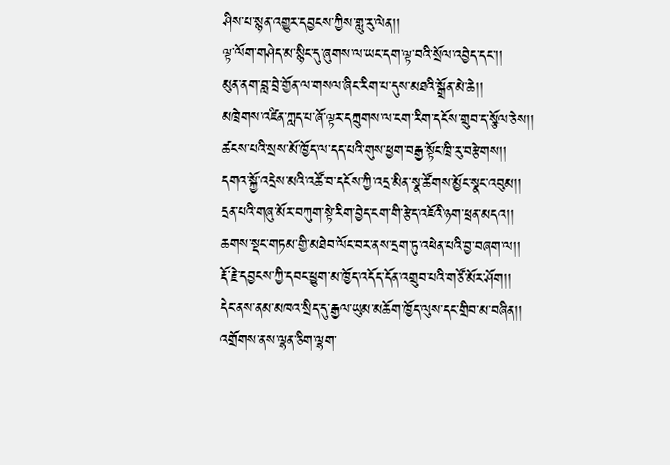ཤིས་པ་སྙན་འགྱུར་དབྱངས་ཀྱིས་གླུ་རུ་ལེན།།
ལྟ་ལོག་གཤེད་མ་སྙིང་དུ་ཞུགས་ལ་ཡང་དག་ལྟ་བའི་སྲོལ་འབྱེད་དང་།།
མུན་ནག་བླ་བྲེ་གྱོན་ལ་གསལ་ཞིང་རིག་པ་དུས་མཐའི་སྒྲོན་མེ་ཆེ།།
མཁྲེགས་འཛིན་ཀླད་པ་ཞོ་ལྟར་དཀྲུགས་ལ་ངག་རིག་དངོས་གྲུབ་ད་སྩོལ་ཅེས།།
ཚངས་པའི་སྲས་མོ་ཁྱོད་ལ་དད་པའི་གུས་ཕྱག་བརྒྱ་སྟོང་ཁྲི་རུ་བརྩེགས།།
དགའ་སྐྱོ་འདྲེས་མའི་འཚོ་བ་དངོས་ཀྱི་འདྲ་མིན་སྣ་ཚོགས་མྱོང་སྣང་འབུམ།།
དྲན་པའི་གཞུ་མོར་བཀུག་སྟེ་རིག་བྱེད་ངག་གི་རྩེད་འཇོའི་ཉག་ཕྲན་མདའ།།
ཆགས་སྡང་གཏམ་གྱི་མཐེབ་ལོང་བར་ནས་དྲག་ཏུ་འཕེན་པའི་བྱ་བཞག་ལ།།
རྡོ་རྗེ་དབྱངས་ཀྱི་དབང་ཕྱུག་མ་ཁྱོད་འདོད་དོན་འགྲུབ་པའི་གཙོ་མོར་ཤོག།།
དེང་ནས་ནམ་མཁའ་སྲིད་དུ་རྒྱལ་ཡུམ་མཆོག་ཁྱོད་ལུས་དང་གྲིབ་མ་བཞིན།།
འགྲོགས་ནས་ལྷན་ཅིག་ལྷག་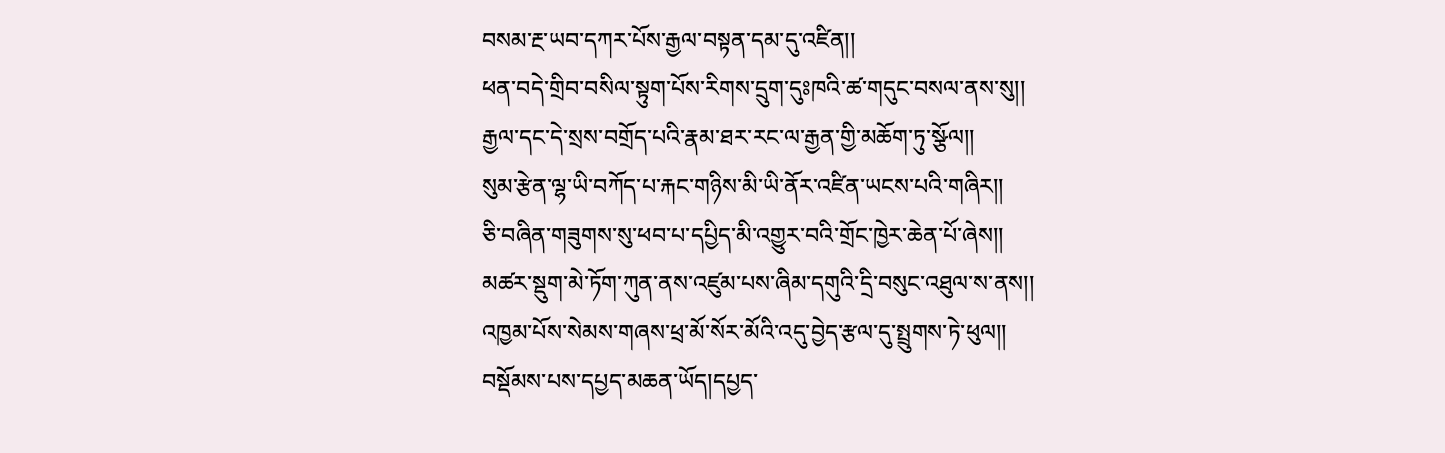བསམ་རྔ་ཡབ་དཀར་པོས་རྒྱལ་བསྟན་དམ་དུ་འཛིན།།
ཕན་བདེ་གྲིབ་བསིལ་སྟུག་པོས་རིགས་དྲུག་དུཿཁའི་ཚ་གདུང་བསལ་ནས་སུ།།
རྒྱལ་དང་དེ་སྲས་བགྲོད་པའི་རྣམ་ཐར་རང་ལ་རྒྱན་གྱི་མཆོག་ཏུ་སྩོལ།།
སུམ་རྩེན་ལྷ་ཡི་བཀོད་པ་རྐང་གཉིས་མི་ཡི་ནོར་འཛིན་ཡངས་པའི་གཞིར།།
ཅི་བཞིན་གཟུགས་སུ་ཕབ་པ་དཔྱིད་མི་འགྱུར་བའི་གྲོང་ཁྱེར་ཆེན་པོ་ཞེས།།
མཚར་སྡུག་མེ་ཏོག་ཀུན་ནས་འཛུམ་པས་ཞིམ་དགུའི་དྲི་བསུང་འཐུལ་ས་ནས།།
འཁྱམ་པོས་སེམས་གཞས་ཕྲ་མོ་སོར་མོའི་འདུ་བྱེད་རྩལ་དུ་སྤྲུགས་ཏེ་ཕུལ།།
བསྡོམས་པས་དཔྱད་མཆན་ཡོད།དཔྱད་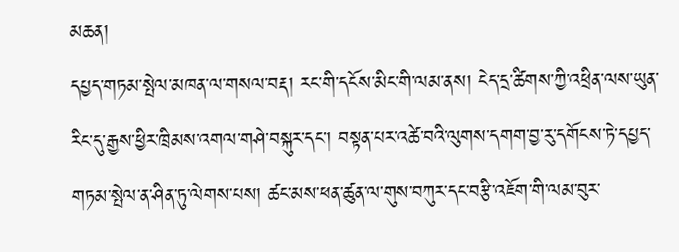མཆན།
དཔྱད་གཏམ་སྤེལ་མཁན་ལ་གསལ་བརྡ། རང་གི་དངོས་མིང་གི་ལམ་ནས། ངེད་དྲ་ཚིགས་ཀྱི་འཕྲིན་ལས་ཡུན་རིང་དུ་རྒྱས་ཕྱིར་ཁྲིམས་འགལ་གཤེ་བསྐུར་དང་། བསྟན་པར་འཚེ་བའི་ལུགས་དགག་བྱ་རུ་དགོངས་ཏེ་དཔྱད་གཏམ་སྤེལ་ན་ཤིན་ཏུ་ལེགས་པས། ཚང་མས་ཕན་ཚུན་ལ་གུས་བཀུར་དང་བརྩི་འཇོག་གི་ལམ་བུར་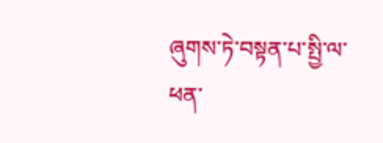ཞུགས་ཏེ་བསྟན་པ་སྤྱི་ལ་ཕན་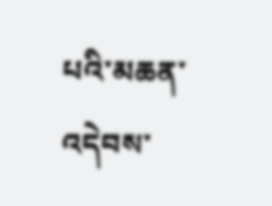པའི་མཆན་འདེབས་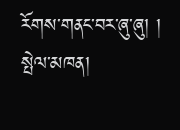རོགས་གནང་བར་ཞུ་ཞུ། །
སྤེལ་མཁན།